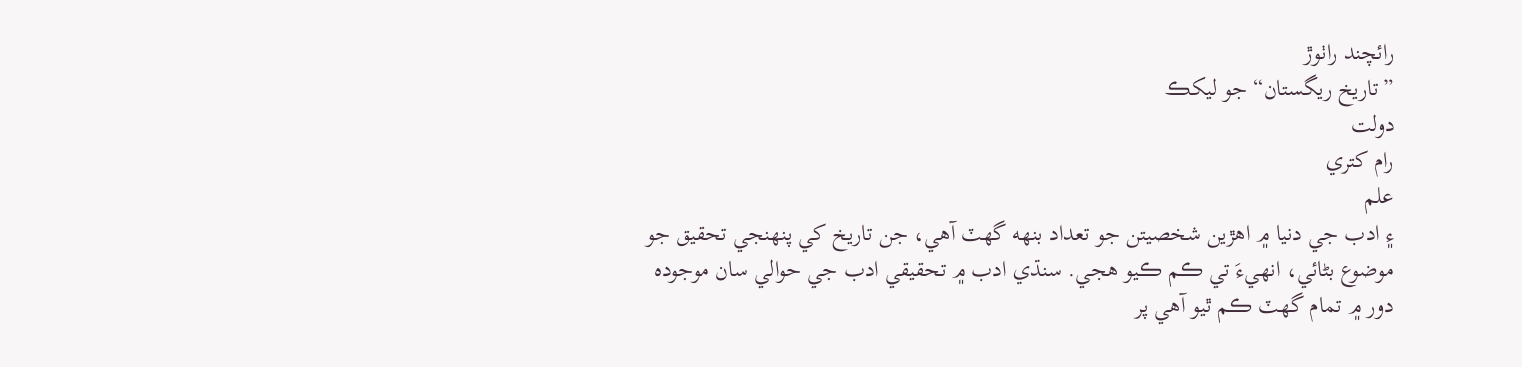رائچند راٺوڙ
”تاريخ ريگستان“ جو ليکڪ
دولت
رام کتري
علم
۽ ادب جي دنيا ۾ اهڙين شخصيتن جو تعداد بنهه گهٽ آهي، جن تاريخ کي پنهنجي تحقيق جو
موضوع بڻائي، انهيءَ تي ڪم ڪيو هجي. سنڌي ادب ۾ تحقيقي ادب جي حوالي سان موجوده
دور ۾ تمام گهٽ ڪم ٿيو آهي پر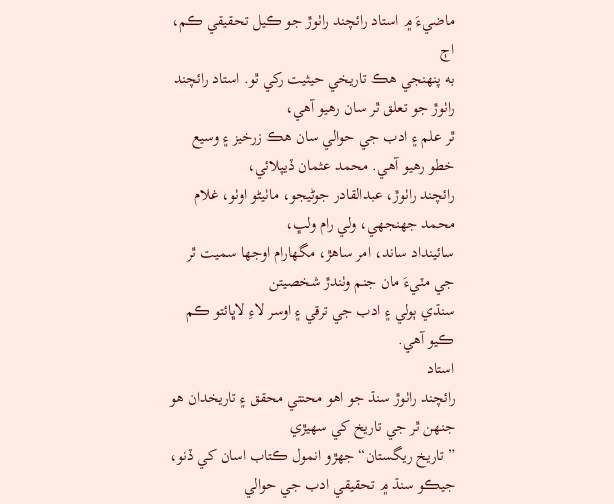ماضيءَ ۾ استاد رائچند راٺوڙ جو ڪيل تحقيقي ڪم، اڄ
به پنهنجي هڪ تاريخي حيثيت رکي ٿو. استاد رائچند راٺوڙ جو تعلق ٿر سان رهيو آهي،
ٿر علم ۽ ادب جي حوالي سان هڪ زرخيز ۽ وسيع خطو رهيو آهي. محمد عثمان ڏيپلائي،
رائچند راٺوڙ، عبدالقادر جوڻيجو، ماٺيڻو اوٺو، غلام محمد جهنجهي، ولي رام ولڀ،
سائينداد ساند، امر ساهڙ، مگهارام اوجها سميت ٿر جي مٽيءَ مان جنم وٺندڙ شخصيتن
سنڌي ٻولي ۽ ادب جي ترقي ۽ اوسر لاءِ لاڀائتو ڪم ڪيو آهي.
استاد
رائچند راٺوڙ سنڌ جو اهو محنتي محقق ۽ تاريخدان هو جنهن ٿر جي تاريخ کي سهيڙي
”تاريخ ريگستان“ جهڙو انمول ڪتاب اسان کي ڏنو، جيڪو سنڌ ۾ تحقيقي ادب جي حوالي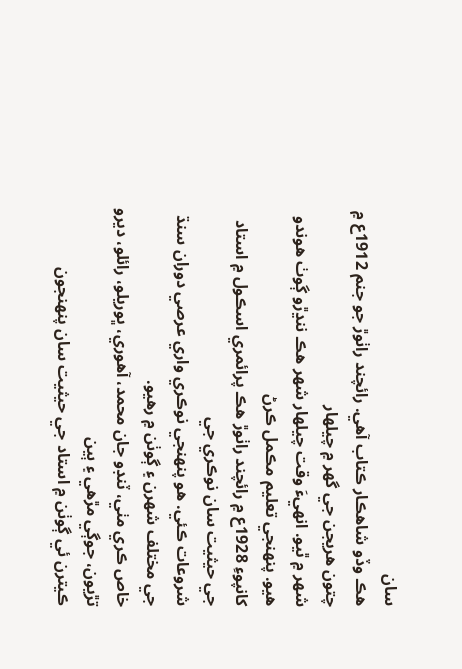سان
هڪ وڏو شاهڪار ڪتاب آهي. رائچند راٺوڙ جو جنم 1912ع ۾ چتون هريجن جي گهر ۾ چيلهار
شهر ۾ ٿيو. انهيءَ وقت چيلهار شهر هڪ ننڍڙو ڳوٺ هوندو هيو. پنهنجي تعليم مڪمل ڪرڻ
کانپوءِ 1928ع ۾ رائچند راٺوڙ هڪ پرائمري اسڪول ۾ استاد جي حيثيت سان نوڪري جي
شروعات ڪئي. هو پنهنجي نوڪري واري عرصي دوران سنڌ جي مختلف شهرن ۽ ڳوٺن ۾ رهيو.
خاص ڪري مٺي، ٽنڊو جان محمد، آهوري، ڀوريلو، رائلو، ديرو تڙيون، جوڳي مڙهي ۽ ٻين
ڪيترن ئي ڳوٺن ۾ استاد جي حيثيت سان پنهنجون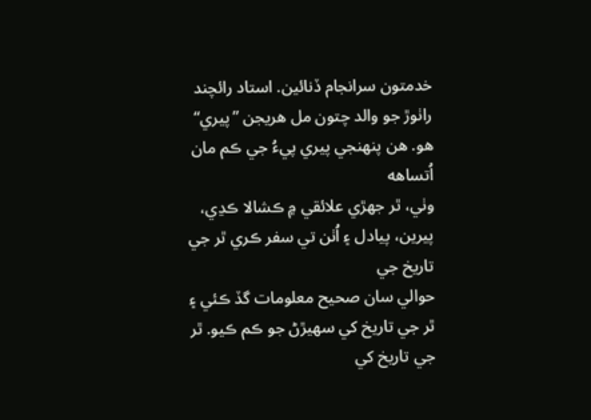خدمتون سرانجام ڏنائين. استاد رائچند
راٺوڙ جو والد چتون مل هريجن ”پيري“ هو. هن پنهنجي پيري پيءُ جي ڪم مان اُتساهه
وٺي، ٿر جهڙي علائقي ۾ ڪشالا ڪڍي، پيرين، پيادل ۽ اُٺن تي سفر ڪري ٿر جي تاريخ جي
حوالي سان صحيح معلومات گڏ ڪئي ۽ ٿر جي تاريخ کي سهيڙڻ جو ڪم ڪيو. ٿر جي تاريخ کي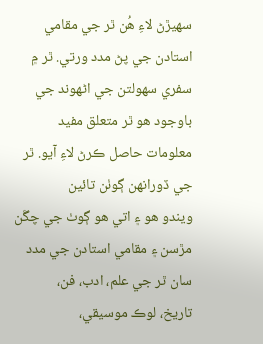سهيڙڻ لاءِ هُن ٿر جي مقامي استادن جي پڻ مدد ورتي. ٿر ۾ سفري سهولتن جي اڻهوند جي
باوجود هو ٿر متعلق مفيد معلومات حاصل ڪرڻ لاءِ آيو. ٿر جي ڏورانهن ڳوٺن تائين
ويندو هو ۽ اتي هو ڳوٺ جي چڱن مڙسن ۽ مقامي استادن جي مدد سان ٿر جي علم، ادب، فن،
تاريخ، لوڪ موسيقي،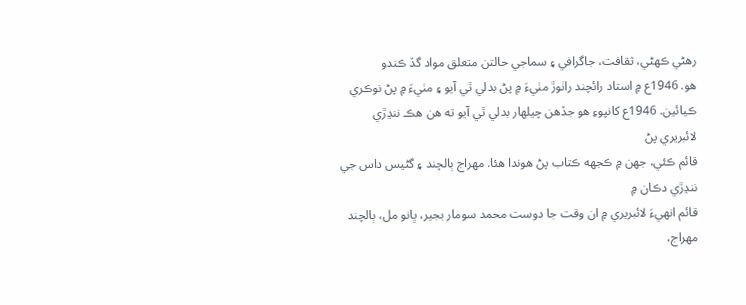رهڻي ڪهڻي، ثقافت، جاگرافي ۽ سماجي حالتن متعلق مواد گڏ ڪندو
هو. 1946ع ۾ استاد رائچند راٺوڙ مٺيءَ ۾ پڻ بدلي ٿي آيو ۽ مٺيءَ ۾ پڻ نوڪري
ڪيائين. 1946ع کانپوءِ هو جڏهن چيلهار بدلي ٿي آيو ته هن هڪ ننڍڙي لائبريري پڻ
قائم ڪئي، جهن ۾ ڪجهه ڪتاب پڻ هوندا هئا. مهراج ٻالچند ۽ گڻيس داس جي ننڍڙي دڪان ۾
قائم انهيءَ لائبريري ۾ ان وقت جا دوست محمد سومار بجير، ڀانو مل، ٻالچند مهراج،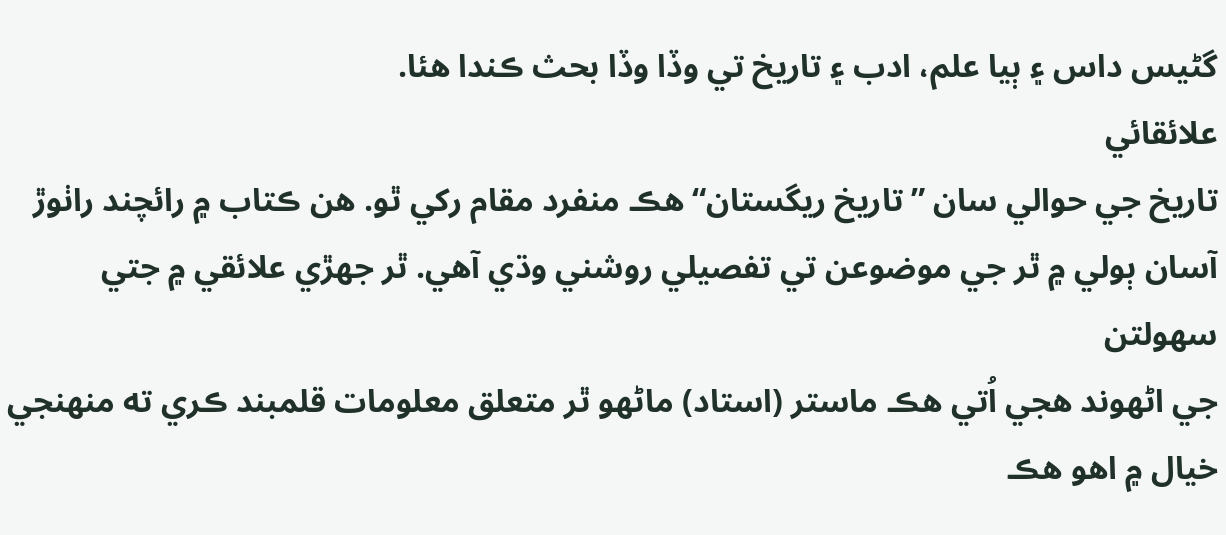گڻيس داس ۽ ٻيا علم، ادب ۽ تاريخ تي وڏا وڏا بحث ڪندا هئا.
علائقائي
تاريخ جي حوالي سان ”تاريخ ريگستان“ هڪ منفرد مقام رکي ٿو. هن ڪتاب ۾ رائچند راٺوڙ
آسان ٻولي ۾ ٿر جي موضوعن تي تفصيلي روشني وڌي آهي. ٿر جهڙي علائقي ۾ جتي سهولتن
جي اڻهوند هجي اُتي هڪ ماستر (استاد) ماڻهو ٿر متعلق معلومات قلمبند ڪري ته منهنجي
خيال ۾ اهو هڪ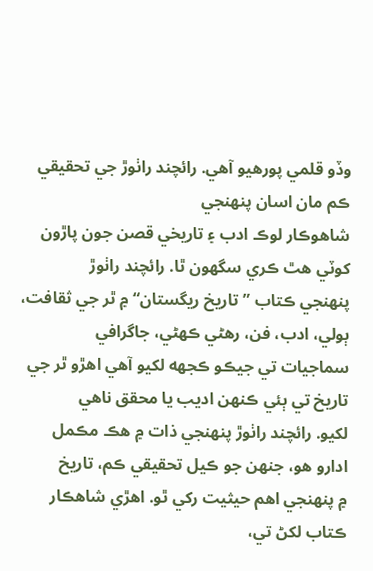وڏو قلمي پورهيو آهي. رائچند راٺوڙ جي تحقيقي ڪم مان اسان پنهنجي
شاهوڪار لوڪ ادب ۽ تاريخي قصن جون پاڙون کوٽي هٿ ڪري سگهون ٿا. رائچند راٺوڙ
پنهنجي ڪتاب ”تاريخ ريگستان“ ۾ ٿر جي ثقافت، ٻولي، ادب، فن، رهڻي ڪهڻي، جاگرافي
سماجيات تي جيڪو ڪجهه لکيو آهي اهڙو ٿر جي تاريخ تي ٻئي ڪنهن اديب يا محقق ناهي
لکيو. رائچند راٺوڙ پنهنجي ذات ۾ هڪ مڪمل ادارو هو، جنهن جو ڪيل تحقيقي ڪم، تاريخ
۾ پنهنجي اهم حيثيت رکي ٿو. اهڙي شاهڪار ڪتاب لکڻ تي،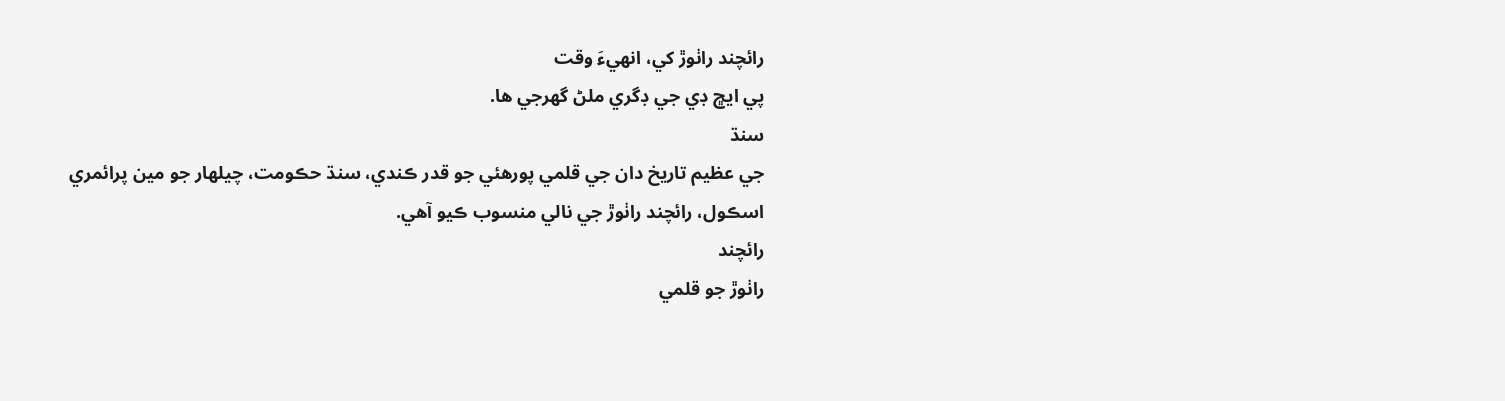رائچند راٺوڙ کي، انهيءَ وقت
پي ايڇ ڊي جي ڊگري ملڻ گهرجي ها.
سنڌ
جي عظيم تاريخ دان جي قلمي پورهئي جو قدر ڪندي، سنڌ حڪومت، چيلهار جو مين پرائمري
اسڪول، رائچند راٺوڙ جي نالي منسوب ڪيو آهي.
رائچند
راٺوڙ جو قلمي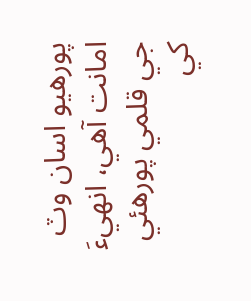پورهيو اسان وٽ امانت آهي، انهيءَ جي قلمي پورهئي کي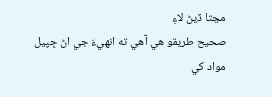مڃتا ڏيڻ لاءِ
صحيح طريقو هي آهي ته انهيءَ جي اڻ ڇپيل مواد کي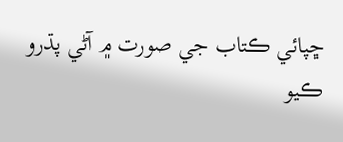ڇپائي ڪتاب جي صورت ۾ آڻي پڌرو
ڪيو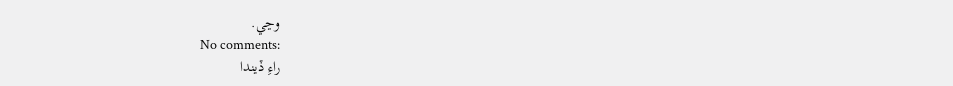وڃي.
No comments:
راءِ ڏيندا